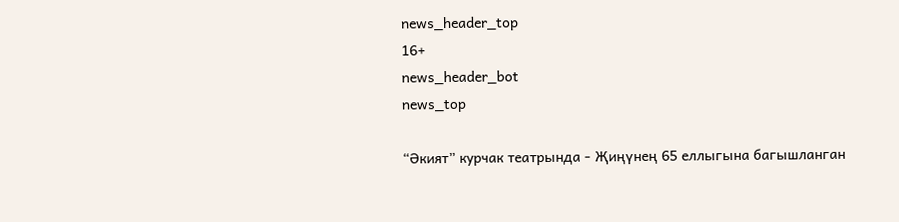news_header_top
16+
news_header_bot
news_top

“Әкият” курчак театрында - Җиңүнең 65 еллыгына багышланган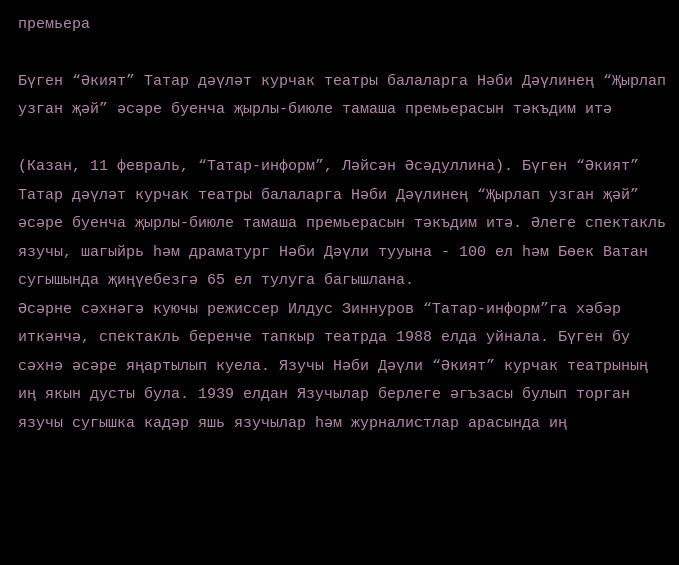премьера

Бүген “Әкият” Татар дәүләт курчак театры балаларга Нәби Дәүлинең “Җырлап узган җәй” әсәре буенча җырлы-биюле тамаша премьерасын тәкъдим итә

(Казан, 11 февраль, “Татар-информ”, Ләйсән Әсәдуллина). Бүген “Әкият” Татар дәүләт курчак театры балаларга Нәби Дәүлинең “Җырлап узган җәй” әсәре буенча җырлы-биюле тамаша премьерасын тәкъдим итә. Әлеге спектакль язучы, шагыйрь һәм драматург Нәби Дәүли тууына - 100 ел һәм Бөек Ватан сугышында җиңүебезгә 65 ел тулуга багышлана.
Әсәрне сәхнәгә куючы режиссер Илдус Зиннуров “Татар-информ”га хәбәр иткәнчә, спектакль беренче тапкыр театрда 1988 елда уйнала. Бүген бу сәхнә әсәре яңартылып куела. Язучы Нәби Дәүли “Әкият” курчак театрының иң якын дусты була. 1939 елдан Язучылар берлеге әгъзасы булып торган язучы сугышка кадәр яшь язучылар һәм журналистлар арасында иң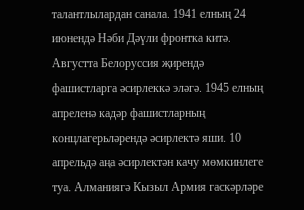талантлылардан санала. 1941 елның 24 июнендә Нәби Дәүли фронтка китә. Августта Белоруссия җирендә фашистларга әсирлеккә эләгә. 1945 елның апреленә кадәр фашистларның концлагерьләрендә әсирлектә яши. 10 апрельдә аңа әсирлектән качу мөмкинлеге туа. Алманиягә Кызыл Армия гаскәрләре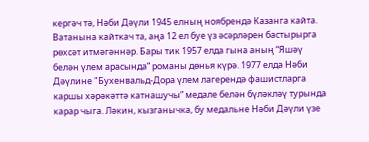кергәч тә, Нәби Дәүли 1945 елның ноябрендә Казанга кайта.
Ватанына кайткач та, аңа 12 ел буе үз әсәрләрен бастырырга рөхсәт итмәгәннәр. Бары тик 1957 елда гына аның “Яшәү белән үлем арасында” романы дөнья күрә. 1977 елда Нәби Дәүлине "Бухенвальд-Дора үлем лагерендә фашистларга каршы хәрәкәттә катнашучы” медале белән бүләкләү турында карар чыга. Ләкин, кызганычка, бу медальне Нәби Дәүли үзе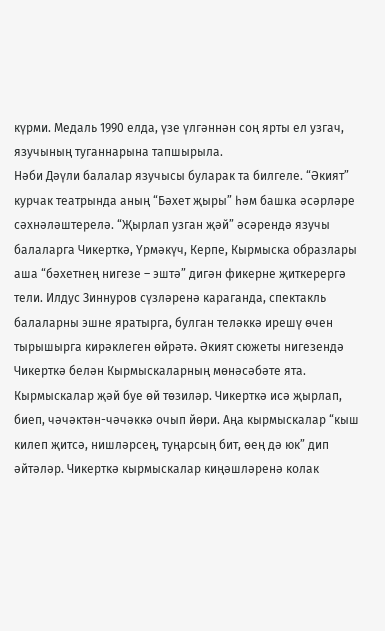күрми. Медаль 1990 елда, үзе үлгәннән соң ярты ел узгач, язучының туганнарына тапшырыла.
Нәби Дәүли балалар язучысы буларак та билгеле. “Әкият” курчак театрында аның “Бәхет җыры” һәм башка әсәрләре сәхнәләштерелә. “Җырлап узган җәй” әсәрендә язучы балаларга Чикерткә, Үрмәкүч, Керпе, Кырмыска образлары аша “бәхетнең нигезе – эштә” дигән фикерне җиткерергә тели. Илдус Зиннуров сүзләренә караганда, спектакль балаларны эшне яратырга, булган теләккә ирешү өчен тырышырга кирәклеген өйрәтә. Әкият сюжеты нигезендә Чикерткә белән Кырмыскаларның мөнәсәбәте ята. Кырмыскалар җәй буе өй төзиләр. Чикерткә исә җырлап, биеп, чәчәктән-чәчәккә очып йөри. Аңа кырмыскалар “кыш килеп җитсә, нишләрсең, туңарсың бит, өең дә юк” дип әйтәләр. Чикерткә кырмыскалар киңәшләренә колак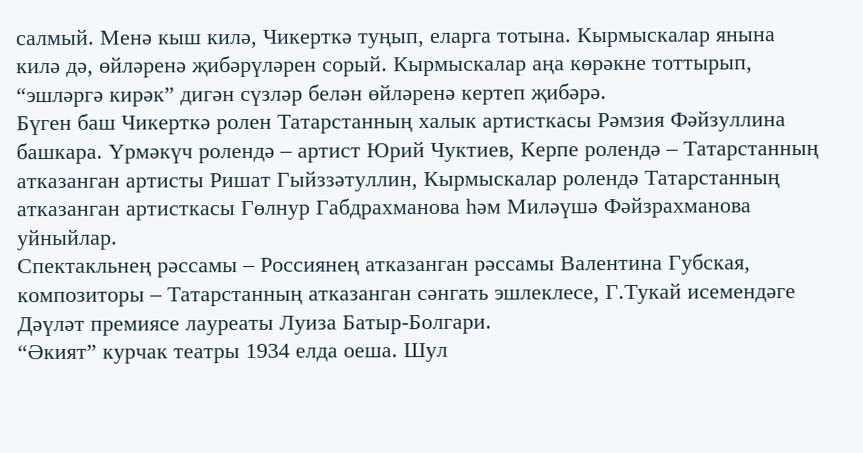салмый. Менә кыш килә, Чикерткә туңып, еларга тотына. Кырмыскалар янына килә дә, өйләренә җибәрүләрен сорый. Кырмыскалар аңа көрәкне тоттырып, “эшләргә кирәк” дигән сүзләр белән өйләренә кертеп җибәрә.
Бүген баш Чикерткә ролен Татарстанның халык артисткасы Рәмзия Фәйзуллина башкара. Үрмәкүч ролендә – артист Юрий Чуктиев, Керпе ролендә – Татарстанның атказанган артисты Ришат Гыйззәтуллин, Кырмыскалар ролендә Татарстанның атказанган артисткасы Гөлнур Габдрахманова һәм Миләүшә Фәйзрахманова уйныйлар.
Спектакльнең рәссамы – Россиянең атказанган рәссамы Валентина Губская, композиторы – Татарстанның атказанган сәнгать эшлеклесе, Г.Тукай исемендәге Дәүләт премиясе лауреаты Луиза Батыр-Болгари.
“Әкият” курчак театры 1934 елда оеша. Шул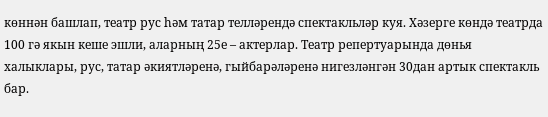көннән башлап, театр рус һәм татар телләрендә спектакльләр куя. Хәзерге көндә театрда 100 гә якын кеше эшли, аларның 25е – актерлар. Театр репертуарында дөнья халыклары, рус, татар әкиятләренә, гыйбарәләренә нигезләнгән 30дан артык спектакль бар.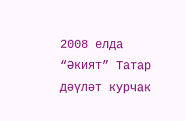2008 елда “Әкият” Татар дәүләт курчак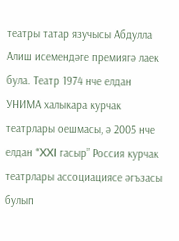театры татар язучысы Абдулла Алиш исемендәге премиягә лаек була. Театр 1974 нче елдан УНИМА халыкара курчак театрлары оешмасы, ә 2005 нче елдан “XXI гасыр” Россия курчак театрлары ассоциациясе әгъзасы булып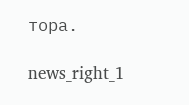тора.

news_right_1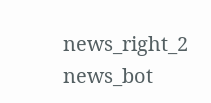news_right_2
news_bot